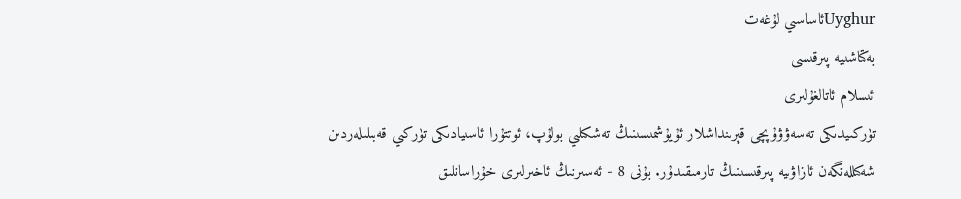Uyghurئاساسىي لۇغەت
بەكتاشىيە پىرقىسى
ئىسلام ئاتالغۇلىرى
تۈركىيدىكى تەسەۋۋۇپچى قېرىنداشلار ئۇيۇشمىسىنىڭ تەشكىلىي بولۇپ، ئوتتۇرا ئاسىيادىكى تۈركىي قەبىلىلەردىن شەكىللەنگەن ئازاۋىيە پىرقىسىنىڭ تارمىقىدۇر. بۇنى 8 - ئەسىرنىڭ ئاخىرلىرى خۇراسانلىق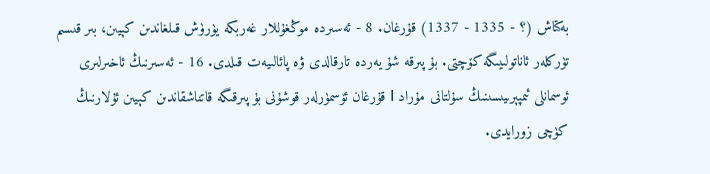بەكتاش (؟ - 1335 - 1337) قۇرغان. 8 - ئەسىردە موڭغۇللار غەربكە يۈرۈش قىلغاندىن كېيىن، بىر قىسىم تۈركلەر ئاناتولىيىگە كۆچتى. بۇ پىرقە شۇ يەردە تارقالدى ۋە پائالىيەت قىلدى. 16 - ئەسىرنىڭ ئاخىرلىرى ئوسمانلى ئىمپېرىيىسىنىڭ سۇلتانى مۇراد Ⅰ قۇرغان ئۆسمۈرلەر قوشۇنى بۇ پىرقىگە قاتناشقاندىن كېيىن ئۇلارنىڭ كۈچى زورايدى.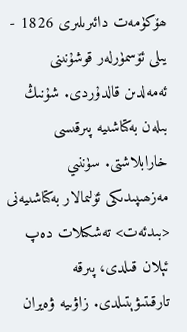ھۆكۈمەت دائىرىلىرى 1826 - يىلى ئۆسمۈرلەر قوشۇنىنى ئەمەلدىن قالدۇردى. شۇنىڭ بىلەن بەكتاشىيە پىرقىسى خارابلاشتى. سۈننىي مەزھىپىدىكى ئۆلىمالار بەكتاشىيەنى
<بىدئەت> تەشكىلات دەپ ئېلان قىلدى، پىرقە تارقىتىۋېتىلدى. زاۋىيە ۋەيران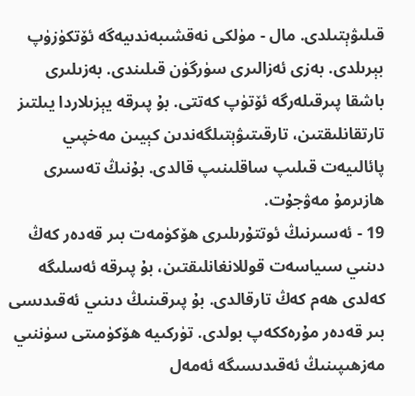قىلىۋېتىلدى. مال - مۈلكى نەقشىبەندىيەگە ئۆتكۈزۈپ بېرىلدى. بەزى ئەزالىرى سۈرگۈن قىلىندى. بەزىلىرى باشقا پىرقىلەرگە ئۆتۈپ كەتتى. بۇ پىرقە يېزىلاردا يىلتىز تارتقانلىقتىن، تارقىتىۋېتىلگەندىن كېيىن مەخپىي پائالىيەت قىلىپ ساقلىنىپ قالدى. بۇنىڭ تەسىرى ھازىرمۇ مەۋجۇت.
19 - ئەسىرنىڭ ئوتتۇرىلىرى ھۆكۈمەت بىر قەدەر كەڭ دىنىي سىياسەت قوللانغانلىقتىن، بۇ پىرقە ئەسلىگە كەلدى ھەم كەڭ تارقالدى. بۇ پىرقىنىڭ دىنىي ئەقىدىسى بىر قەدەر مۇرەككەپ بولدى. تۈركىيە ھۆكۈمىتى سۈننىي مەزھىپىنىڭ ئەقىدىسىگە ئەمەل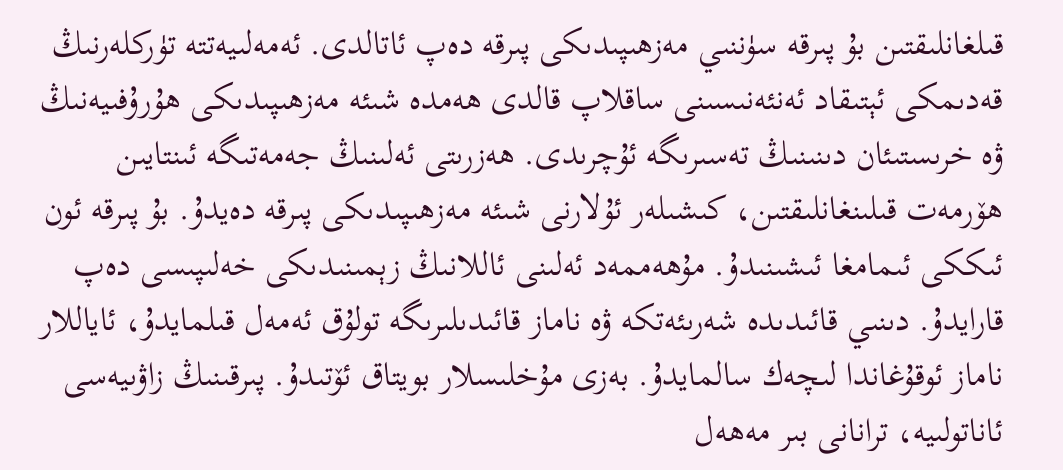قىلغانلىقتىن بۇ پىرقە سۈننىي مەزھىپىدىكى پىرقە دەپ ئاتالدى. ئەمەلىيەتتە تۈركلەرنىڭ قەدىمكى ئېتىقاد ئەنئەنىسىنى ساقلاپ قالدى ھەمدە شىئە مەزھىپىدىكى ھۇرۇفىيەنىڭ ۋە خرىستىئان دىنىنىڭ تەسىرىگە ئۇچرىدى. ھەزرىتى ئەلىنىڭ جەمەتىگە ئىنتايىن ھۆرمەت قىلىنغانلىقتىن، كىشىلەر ئۇلارنى شىئە مەزھىپىدىكى پىرقە دەيدۇ. بۇ پىرقە ئون ئىككى ئىمامغا ئىشىنىدۇ. مۇھەممەد ئەلىنى ئاللانىڭ زېمىنىدىكى خەلىپىسى دەپ قارايدۇ. دىنىي قائىدىدە شەرىئەتكە ۋە ناماز قائىدىلىرىگە تولۇق ئەمەل قىلمايدۇ، ئاياللار ناماز ئوقۇغاندا لىچەك سالمايدۇ. بەزى مۇخلىسلار بويتاق ئۆتىدۇ. پىرقىنىڭ زاۋىيەسى ئاناتولىيە، ترانانى بىر مەھەل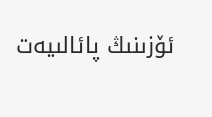ئۆزىنىڭ پائالىيەت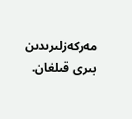مەركەزلىرىدىن بىرى قىلغان.